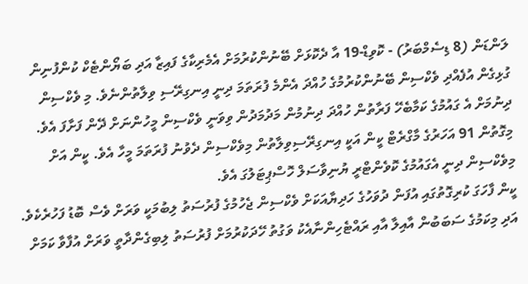ލަންޑަން (8 ޑިސެމްބަރު) - ކޮވިޑް-19 އާ ދެކޮޅަށް ބޭނުންކުރުމަށް އެމެރިކާގެ ފައިޒާ އަދި ބަޔޯންޓެކް ކުންފުނިން ގުޅިގެން އުފެއްދި ވެކްސިން ބޭނުންކުރުމުގެ ހުއްދަ އެންމެ ފުރަތަމަ ދިނީ އިނގިރޭސި ވިލާތުންނެވެ. މި ވެކްސިން ދިނުމަށް އެ ގައުމުގެ ކަމާބެހޭ ފަރާތުން ހުއްދަ ދިނުމުން މަދުމަދުން ވިވަނީ ވެކްސިން މީހުންނަށް ދޭން ފަށާފަ އެވެ.
މިގޮތުން 91 އަހަރުގެ މާގްރެޓް ކީން އަކީ އިނގިރޭސިވިލާތުން މިވެކްސިން ދެވުނު ފުރަތަމަ މީހާ އެވެ. ކީން އަށް މިވެކްސިން ދިނީ އެގައުމުގެ ކޮވެންޓްރީ ޔުނިވާސަލް ހޮސްޕިޓަލުގަ އެވެ.
ކީން ފާހަގަ ކުރިގޮތުގައި އުފަން ދުވަހުގެ ހަދިޔާއަކަށް ވެކްސިން ޖެހުމުގެ ފުރުސަތު ލިބުމަކީ ވަރަށް ވެސް ބޮޑު ފަހުރެކެވެ. އަދި މިކަމުގެ ސަބަބުން އާއިލާ އާއި ރައްޓެހިންނާއެކު ވަގުތު ހޭދަކުރުމަށް ފުރުސަތު ލިބިގެންދާތީ ވަރަށް އުފާވާ ކަމަށް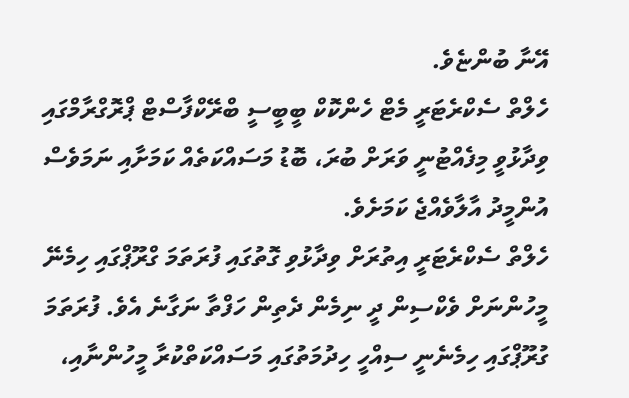އޭނާ ބުންޏެވެ.
ހެލްތް ސެކްރެޓަރީ މެޓް ހެންކޮކް ބީބީސީ ބްރޭކްފާސްޓް ޕްރޮގްރާމްގައި ވިދާޅުވީ މިފެއްޓުނީ ވަރަށް ބުރަ، ބޮޑު މަސައްކަތެއް ކަމަށާއި ނަމަވެސް އުންމީދު އާލާވެއްޖެ ކަމަށެވެ.
ހެލްތް ސެކްރެޓަރީ އިތުރަށް ވިދާޅުވި ގޮތުގައި ފުރަތަމަ ގްރޫޕްގައި ހިމެނޭ މީހުންނަށް ވެކްސިން ދީ ނިމެން ދެތިން ހަފްތާ ނަގާނެ އެވެ. ފުރަތަމަ ގުރޫޕްގައި ހިމެނެނީ ސިއްހީ ހިދުމަތުގައި މަސައްކަތްކުރާ މީހުންނާއި،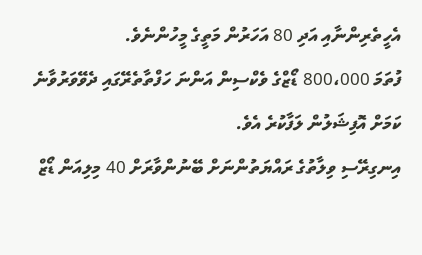އެހީތެރިންނާއި އަދި 80 އަހަރުން މަތީގެ މީހުންނެވެ.
ފުތަމަ 800،000 ޑޯޒްގެ ވެކްސިން އަންނަ ހަފްތާތެރޭގައި ދެވޭވަރުވާނެ ކަމަށް އޮފިޝަލުން ލަފާކުރެ އެވެ.
އިނގިރޭސި ވިލާތުގެ ރައްޔަތުންނަށް ބޭނުންވާރަށް 40 މިލިއަން ޑޯޒް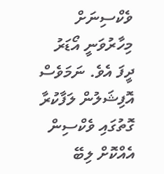ވެކްސިނަށް މިހާރުވަނީ އޯޑަރު ދީފަ އެވެ. ނަމަވެސް އޮފިޝަލުން ލަފާކުރާ ގޮތުގައި ވެކްސިން އެއްކޮށް ލިބޭ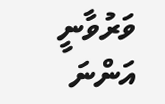ވަރުވާނީ އަންނަ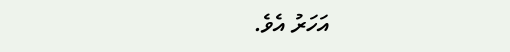އަހަރު އެވެ.